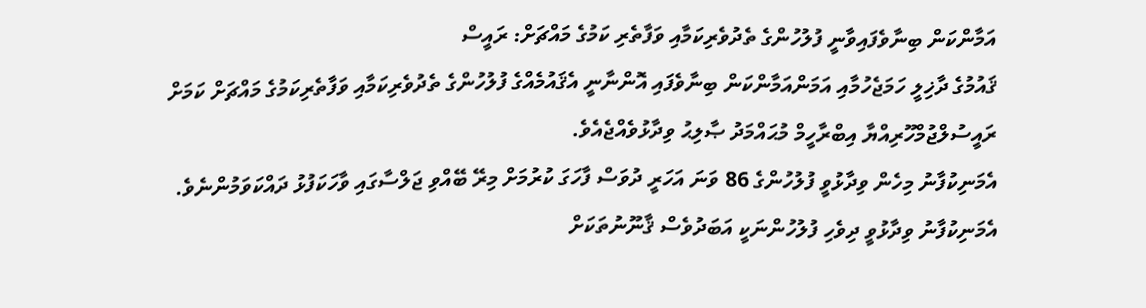އަމާންކަން ބިނާވެފައިވާނީ ފުލުހުންގެ ތެދުވެރިކަމާއި ވަފާތެރި ކަމުގެ މައްޗަށް: ރައީސް
ޤައުމުގެ ދާޚިލީ ހަމަޖެހުމާއި އަމަންއަމާންކަން ބިނާވެފައި އޮންނާނީ އެޤައުމެއްގެ ފުލުހުންގެ ތެދުވެރިކަމާއި ވަފާތެރިކަމުގެ މައްޗަށް ކަމަށް ރައީސުލްޖުމްހޫރިއްޔާ އިބްރާހީމް މުޙައްމަދު ޞާލިޙު ވިދާޅުވެއްޖެއެވެ.
އެމަނިކުފާނު މިހެން ވިދާޅުވީ ފުލުހުންގެ 86 ވަނަ އަހަރީ ދުވަސް ފާހަގަ ކުރުމަށް މިރޭ ބޭއްވި ޖަލްސާގައި ވާހަކަފުޅު ދައްކަވަމުންނެވެ.
އެމަނިކުފާނު ވިދާޅުވީ ދިވެހި ފުލުހުންނަކީ އަބަދުވެސް ޤާނޫނުތަކަށް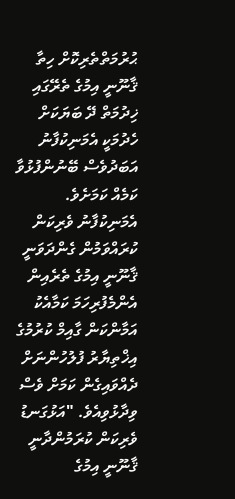ޙުރުމަތްތެރިކޮށް ހިތާ ޤާނޫނީ އިމުގެ ތެރޭގައި ޚިދުމަތް ދޭ ބަޔަކަށް ހެދުމަކީ އެމަނިކުފާނު އަބަދުވެސް ބޭނުންފުޅުވާ ކަމެއް ކަމަށެވެ.
އެމަނިކުފާނު ވެރިކަން ކުރައްވަމުން ގެންދަވަނީ ޤާނޫނީ އިމުގެ ތެރެއިން އެންމެފުރިހަމަ ކަމާއެކު އަމާންކަން ގާއިމް ކުރުމުގެ އިޚްތިޔާރު ފުލުހުންނަށް ދެއްވައިގެން ކަމަށް ވެސް ވިދާޅުވިއެވެ. "އަޅުގަނޑު ވެރިކަން ކުރަމުންދާނީ ޤާނޫނީ އިމުގެ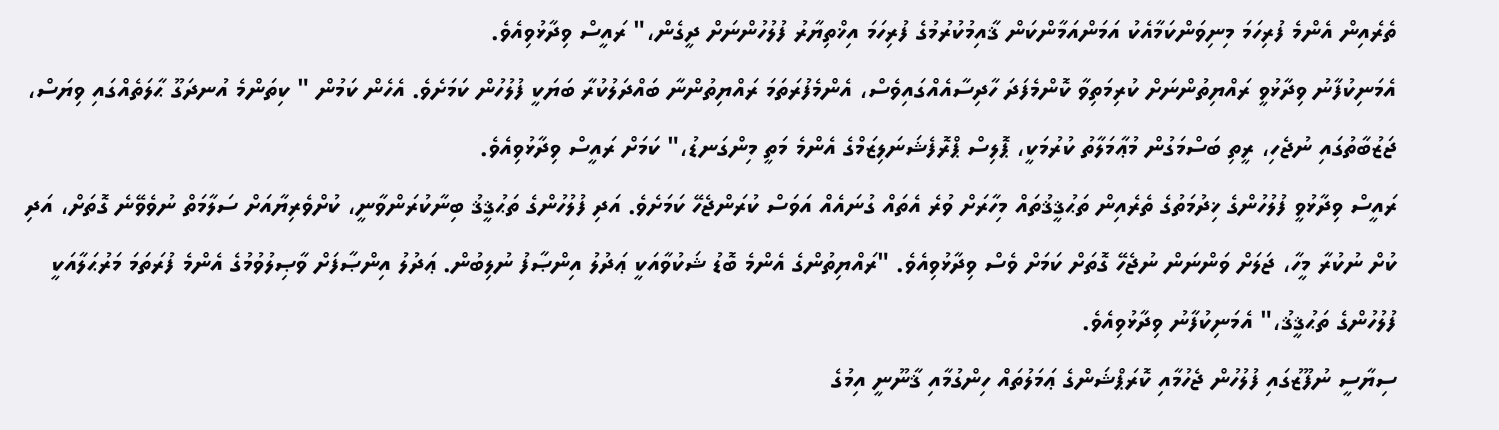ތެރެއިން އެންމެ ފުރިހަމަ މިނިވަންކަމާއެކު އަމަންއަމާންކަން ޤާއިމުކުރުމުގެ ފުރިހަމަ އިޚްތިޔާރު ފުލުހުންނަށް ދީގެން،" ރައީސް ވިދާޅުވިއެވެ.
އެމަނިކުފާނު ވިދާޅުވީ ރައްޔިތުންނަށް ކުރިމަތިވާ ކޮންމެފަދަ ހާދިސާއެއްގައިވެސް، އެންމެފުރަތަމަ ރައްޔިތުންނާ ބައްދަލުކުރާ ބަޔަކީ ފުލުހުން ކަމަށެވެ. އެހެން ކަމުން " ކިތަންމެ އުނދަގޫ ޙާލަތެއްގައި ވިޔަސް، ޖަޒުބާތުގައި ނުޖެހި، ރީތި ބަސްމަގުން މުޢާމަލާތު ކުރުމަކީ، ޕޮލިސް ޕްރޮފެޝަނަލިޒަމްގެ އެންމެ މަތީ މިންގަނޑު،" ކަމަށް ރައީސް ވިދާޅުވިއެވެ.
ރައީސް ވިދާޅުވީ ފުލުހުންގެ ޚިދުމަތުގެ ތެރެއިން ތަޙުޤީޤުތައް މިހާރަށް ވުރެ އެތައް ގުނައެއް އަވަސް ކުރަންޖެހޭ ކަމަށެވެ. އަދި ފުލުހުންގެ ތަޙުޤީޤު ބިނާކުރަންވާނީ، ކުށްވެރިޔާއަށް ސަލާމަތް ނުވެވޭނެ ގޮތަށް، އަދި ކުށް ނުކުރާ މީހާ، ޖަލަށް ވަންނަން ނުޖެހޭ ގޮތަށް ކަމަށް ވެސް ވިދާޅުވިއެވެ. "ރައްޔިތުންގެ އެންމެ ބޮޑު ޝަކުވާއަކީ ޢަދުލު އިންޞާފު ނުލިބުން. ޢަދުލު އިންޞާފަށް ވާޞިލުވުމުގެ އެންމެ ފުރަތަމަ މަރުޙަލާއަކީ ފުލުހުންގެ ތަޙުޤީޤު،" އެމަނިކުފާނު ވިދާޅުވިއެވެ.
ސިޔާސީ ނުފޫޒުގައި ފުލުހުން ޖެހުމާއި ކޮރަޕްޝަންގެ ޢަމަލުތައް ހިންގުމާއި ޤާނޫނީ އިމުގެ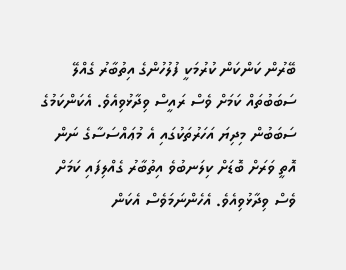ބޭރުން ކަންކަން ކުރުމަކީ ފުލުހުންގެ އިތުބާރު ގެއްލޭ ސަބަބުތައް ކަމަށް ވެސް ރައީސް ވިދާޅުވިއެވެ. އެކަންކަމުގެ ސަބަބުން މިދިޔަ އަހަރުތަކުގައި އެ މުޢައްސަސާގެ ނަން އޮތީ ވަރަށް ބޮޑަށް ކިލަނބުވެ އިތުބާރު ގެއްލިފައި ކަމަށް ވެސް ވިދާޅުވިއެވެ. އެހެންނަމަވެސް އެކަން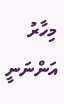މިހާރު އަންނަނީ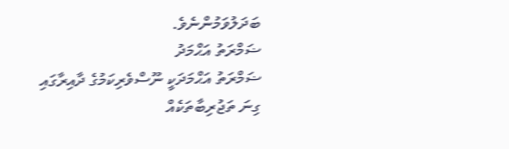ބަދަލުވަމުންނެވެ.
ޟަމްރަތު އަޙްމަދު
ޟަމްރަތު އަޙްމަދަކީ ނޫސްވެރިކަމުގެ ދާއިރާގައި ގިނަ ތަޖުރިބާތަކެއް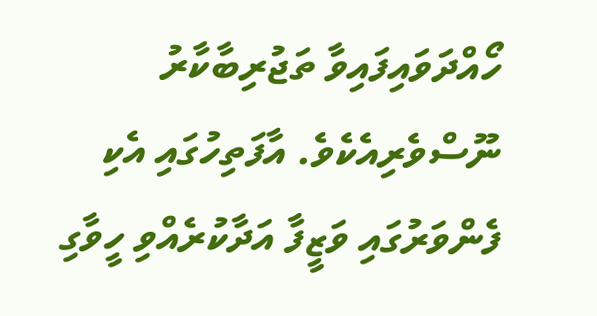ހޯއްދަވައިފައިވާ ތަޖުރިބާކާރު ނޫސްވެރިއެކެވެ. އާފަތިހުގައި އެކި ފެންވަރުގައި ވަޒީފާ އަދާކުރެއްވި ހީވާގި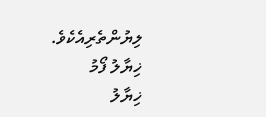ލިޔުންތެރިއެކެވެ.
ޚިޔާލު ފޯމު
ޚިޔާލު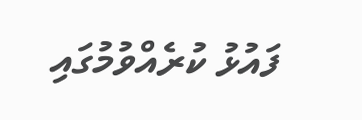ފައުޅު ކުރެއްވުމުގައި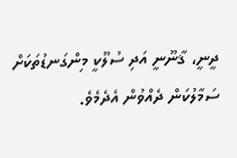ދީނީ، ޤާނޫނީ އަދި ސުލޫކީ މިންގަނޑުތަކަށް ސަމާލުކަން ދެއްވުން އެދެމެވެ.